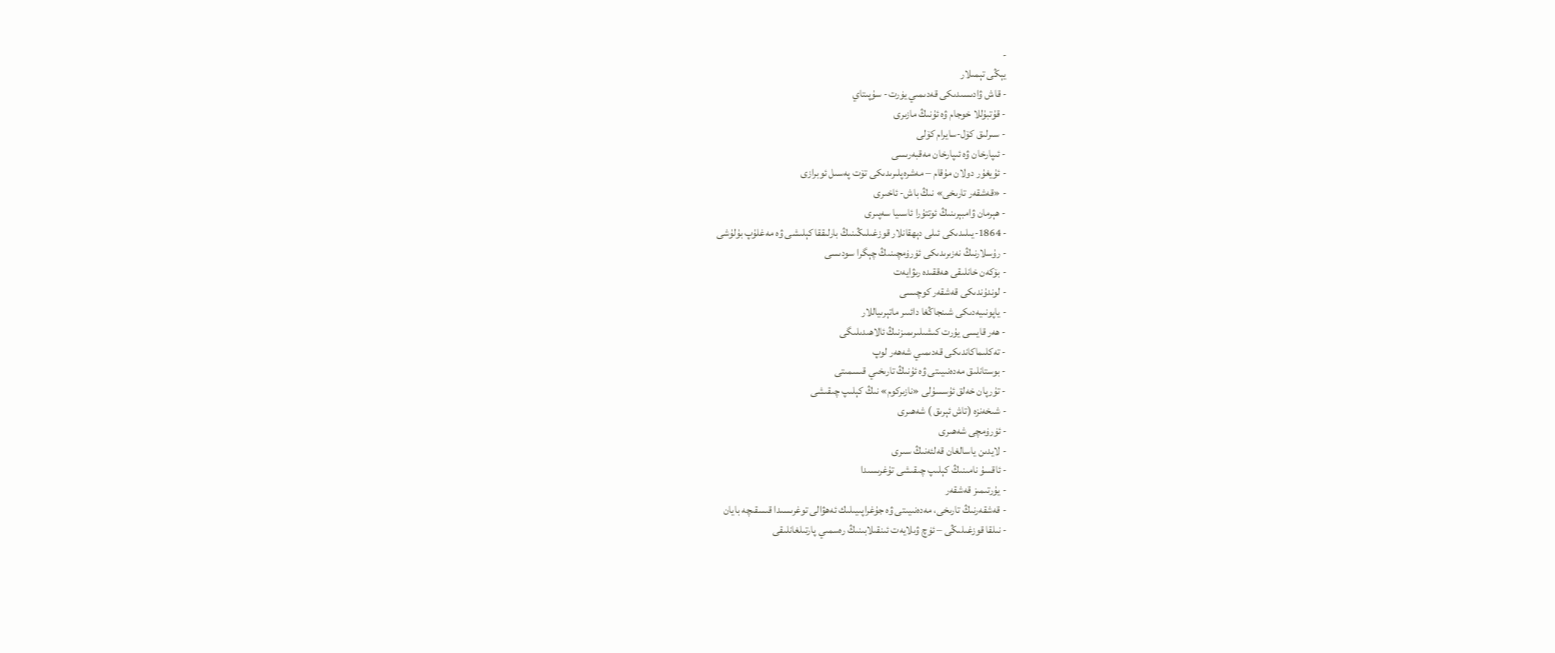-
يېڭى تېمىلار
- قاش ۋادىسىدىكى قەدىمىي يۈرت- سۇپىتاي
- قۇتبۇللا خوجام ۋە ئۇنىڭ مازىرى
- سىرلىق كۆل-سايرام كۆلى
- ئىپارخان ۋە ئىپارخان مەقبەرىسى
- ئۇيغۇر دولان مۇقام – مەشرەپلىرىدىكى تۆت پەسىل ئوبرازى
- «قەشقەر تارىخى» نىڭ باش- ئاخىرى
- ھېرمان ۋامبېرىنىڭ ئوتتۇرا ئاسىيا سەپىرى
- 1864-يىلىدىكى ئىلى دېھقانلار قوزغىلىڭىنىڭ بارلىققا كېلىشى ۋە مەغلۇپ بۇلۇشى
- رۇسلارنىڭ نەزىرىدىكى ئۈرۈمچىنىڭ چېگرا سودىسى
- بۆكەن خانلىقى ھەققىدە رىۋايەت
- لوندۇندىكى قەشقەر كوچىسى
- ياپونىيەدىكى شىنجاڭغا دائىىر ماتېرىياللار
- ھەر قايسى يۇرت كىشىلىرىمىزنىڭ ئالاھىدىلىگى
- تەكلىماكاندىكى قەدىمىي شەھەر لوپ
- بوستانلىق مەدەنىيىتى ۋە ئۇنىڭ تارىخىي قىسمىتى
- تۇرپان خەلق ئۇسسۇلى «نازىركوم» نىڭ كېلىپ چىقىشى
- شىخەنزە (تاش ئېرىق ) شەھىرى
- ئۈرۈمچى شەھىرى
- لايدىن ياسالغان قەلئەنىڭ سىرى
- ئاقسۇ نامىنىڭ كېلىپ چىقىشى تۇغرىسىدا
- يۇرتىمىز قەشقەر
- قەشقەرنىڭ تارىخى، مەدەنىيىتى ۋە جۇغراپىيىلىك ئەھۋالى توغرىسىدا قىسقىچە بايان
- نىلقا قوزغىلىڭى – ئۈچ ۋىلايەت ئىنقىلابىنىڭ رەسمىي پارتىلغانلىقى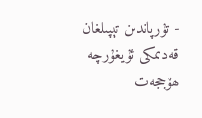- تۇرپاندىن تېپىلغان قەدىمكى ئۇيغۇرچە ھۆججەت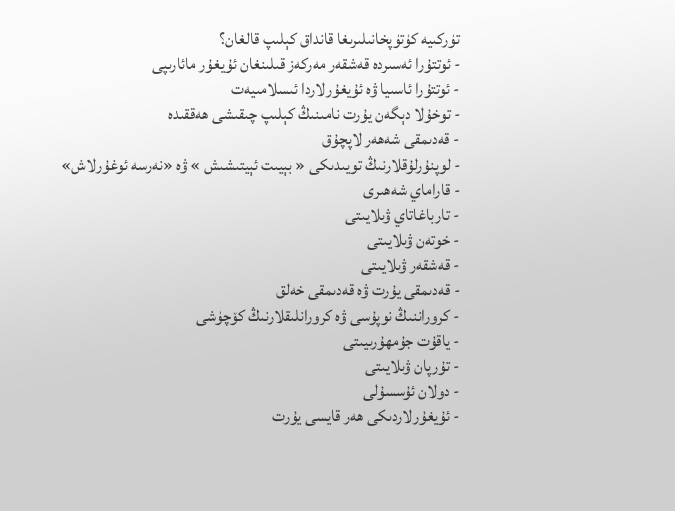تۈركىيە كۈتۈپخانىلىرىغا قانداق كېلىپ قالغان؟
- ئوتتۇرا ئەسىردە قەشقەر مەركەز قىلىنغان ئۇيغۇر مائارىپى
- ئوتتۇرا ئاسىيا ۋە ئۇيغۇرلاردا ئىسلامىيەت
- توخۇلا دېگەن يۇرت نامىنىڭ كېلىپ چىقىشى ھەققىدە
- قەدىمقى شەھەر لاپچۇق
- لوپنۇرلۇقلارنىڭ تويىدىكى « بېيىت ئېيتىشىش » ۋە «نەرسە ئوغۇرلاش»
- قاراماي شەھىرى
- تارباغاتاي ۋىلايىتى
- خوتەن ۋىلايىتى
- قەشقەر ۋىلايىتى
- قەدىمقى يۇرت ۋە قەدىمقى خەلق
- كروراننىڭ نوپۇسى ۋە كرورانلىقلارنىڭ كۆچۈشى
- ياقۇت جۇمھۇرىيىتى
- تۇرپان ۋىلايىتى
- دولان ئۇسسۇلى
- ئۇيغۇرلاردىكى ھەر قايسى يۇرت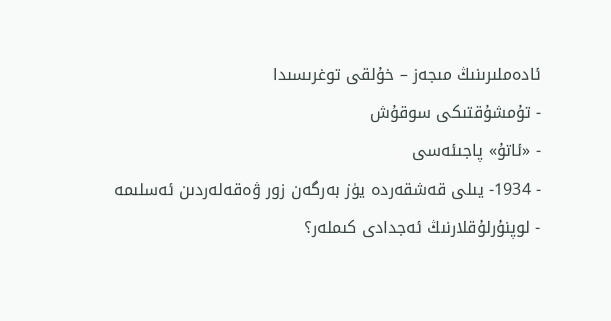ئادەملىرىنىڭ مىجەز – خۇلقى توغرىسىدا
- تۇمشۇقتىكى سوقۇش
- «ئاتۇ» پاجىئەسى
- 1934- يىلى قەشقەردە يۈز بەرگەن زور ۋەقەلەردىن ئەسلىمە
- لوپنۇرلۇقلارنىڭ ئەجدادى كىملەر؟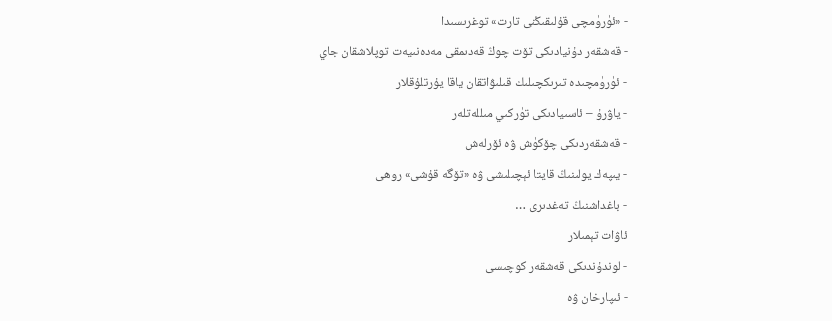- «ئۈرۈمچى قۇلىقىڭنى تارت» توغرىسىدا
- قەشقەر دۇنيادىكى تۆت چوڭ قەدىمقى مەدەنىيەت توپلاشقان جاي
- ئۈرۈمچىدە تىرىكچىلىك قىلىۋاتقان ياقا يۇرتلۇقلار
- ياۋرۇ – ئاسىيادىكى تۈركىي مىللەتلەر
- قەشقەردىكى چۆكۈش ۋە ئۆرلەش
- يىپەك يولىنىڭ قايتا ئېچىلىشى ۋە «تۆگە قۇشى» روھى
- باغداشنىڭ تەغدىرى …
ئاۋات تېمىلار
- لوندۇندىكى قەشقەر كوچىسى
- ئىپارخان ۋە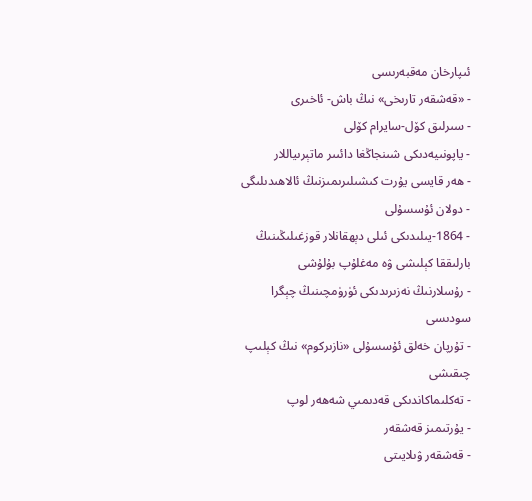ئىپارخان مەقبەرىسى
- «قەشقەر تارىخى» نىڭ باش- ئاخىرى
- سىرلىق كۆل-سايرام كۆلى
- ياپونىيەدىكى شىنجاڭغا دائىىر ماتېرىياللار
- ھەر قايسى يۇرت كىشىلىرىمىزنىڭ ئالاھىدىلىگى
- دولان ئۇسسۇلى
- 1864-يىلىدىكى ئىلى دېھقانلار قوزغىلىڭىنىڭ بارلىققا كېلىشى ۋە مەغلۇپ بۇلۇشى
- رۇسلارنىڭ نەزىرىدىكى ئۈرۈمچىنىڭ چېگرا سودىسى
- تۇرپان خەلق ئۇسسۇلى «نازىركوم» نىڭ كېلىپ چىقىشى
- تەكلىماكاندىكى قەدىمىي شەھەر لوپ
- يۇرتىمىز قەشقەر
- قەشقەر ۋىلايىتى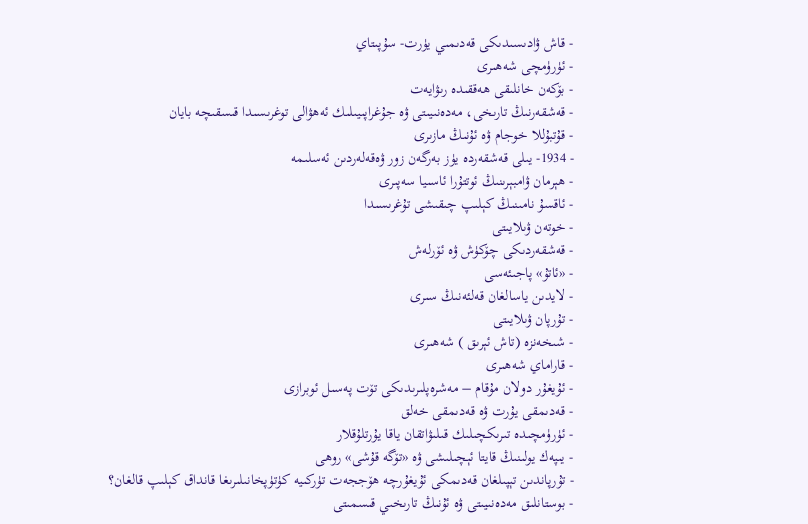- قاش ۋادىسىدىكى قەدىمىي يۈرت- سۇپىتاي
- ئۈرۈمچى شەھىرى
- بۆكەن خانلىقى ھەققىدە رىۋايەت
- قەشقەرنىڭ تارىخى، مەدەنىيىتى ۋە جۇغراپىيىلىك ئەھۋالى توغرىسىدا قىسقىچە بايان
- قۇتبۇللا خوجام ۋە ئۇنىڭ مازىرى
- 1934- يىلى قەشقەردە يۈز بەرگەن زور ۋەقەلەردىن ئەسلىمە
- ھېرمان ۋامبېرىنىڭ ئوتتۇرا ئاسىيا سەپىرى
- ئاقسۇ نامىنىڭ كېلىپ چىقىشى تۇغرىسىدا
- خوتەن ۋىلايىتى
- قەشقەردىكى چۆكۈش ۋە ئۆرلەش
- «ئاتۇ» پاجىئەسى
- لايدىن ياسالغان قەلئەنىڭ سىرى
- تۇرپان ۋىلايىتى
- شىخەنزە (تاش ئېرىق ) شەھىرى
- قاراماي شەھىرى
- ئۇيغۇر دولان مۇقام – مەشرەپلىرىدىكى تۆت پەسىل ئوبرازى
- قەدىمقى يۇرت ۋە قەدىمقى خەلق
- ئۈرۈمچىدە تىرىكچىلىك قىلىۋاتقان ياقا يۇرتلۇقلار
- يىپەك يولىنىڭ قايتا ئېچىلىشى ۋە «تۆگە قۇشى» روھى
- تۇرپاندىن تېپىلغان قەدىمكى ئۇيغۇرچە ھۆججەت تۈركىيە كۈتۈپخانىلىرىغا قانداق كېلىپ قالغان؟
- بوستانلىق مەدەنىيىتى ۋە ئۇنىڭ تارىخىي قىسمىتى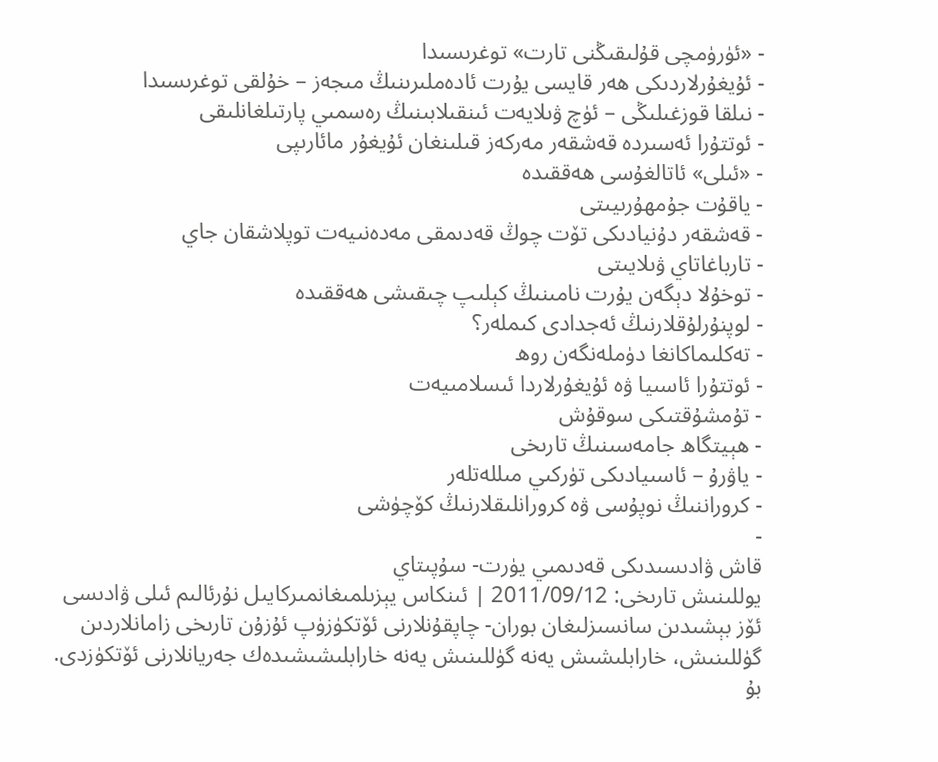- «ئۈرۈمچى قۇلىقىڭنى تارت» توغرىسىدا
- ئۇيغۇرلاردىكى ھەر قايسى يۇرت ئادەملىرىنىڭ مىجەز – خۇلقى توغرىسىدا
- نىلقا قوزغىلىڭى – ئۈچ ۋىلايەت ئىنقىلابىنىڭ رەسمىي پارتىلغانلىقى
- ئوتتۇرا ئەسىردە قەشقەر مەركەز قىلىنغان ئۇيغۇر مائارىپى
- «ئىلى» ئاتالغۇسى ھەققىدە
- ياقۇت جۇمھۇرىيىتى
- قەشقەر دۇنيادىكى تۆت چوڭ قەدىمقى مەدەنىيەت توپلاشقان جاي
- تارباغاتاي ۋىلايىتى
- توخۇلا دېگەن يۇرت نامىنىڭ كېلىپ چىقىشى ھەققىدە
- لوپنۇرلۇقلارنىڭ ئەجدادى كىملەر؟
- تەكلىماكانغا دۈملەنگەن روھ
- ئوتتۇرا ئاسىيا ۋە ئۇيغۇرلاردا ئىسلامىيەت
- تۇمشۇقتىكى سوقۇش
- ھېيتگاھ جامەسىنىڭ تارىخى
- ياۋرۇ – ئاسىيادىكى تۈركىي مىللەتلەر
- كروراننىڭ نوپۇسى ۋە كرورانلىقلارنىڭ كۆچۈشى
-
قاش ۋادىسىدىكى قەدىمىي يۈرت- سۇپىتاي
يوللىنىش تارىخى: 2011/09/12 | ئىنكاس يېزىلمىغانمىركايىل نۇرئالىم ئىلى ۋادىسى ئۆز بېشىدىن سانسىزلىغان بوران- چاپقۇنلارنى ئۆتكۈزۈپ ئۇزۇن تارىخى زامانلاردىن گۈللىنىش، خارابلىشىش يەنە گۈللىنىش يەنە خارابلىشىشىدەك جەريانلارنى ئۆتكۈزدى. بۇ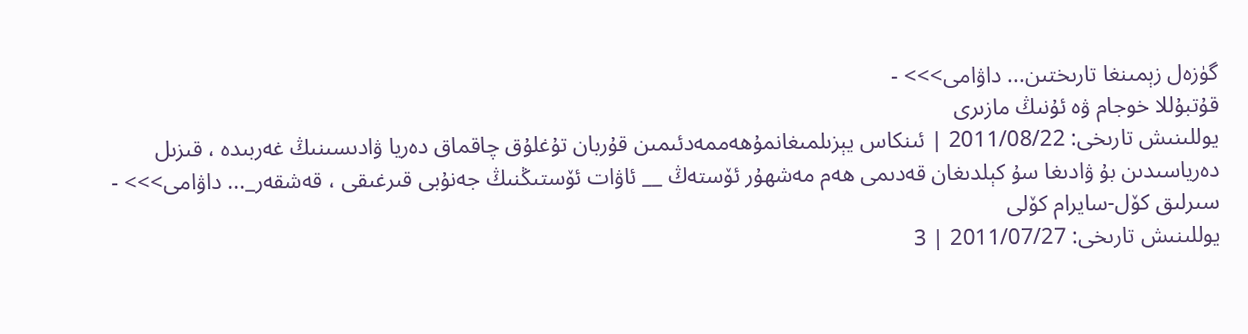گۈزەل زېمىنغا تارىختىن... داۋامى>>> -
قۇتبۇللا خوجام ۋە ئۇنىڭ مازىرى
يوللىنىش تارىخى: 2011/08/22 | ئىنكاس يېزىلمىغانمۇھەممەدئىمىن قۇربان تۇغلۇق چاقماق دەريا ۋادىسىنىڭ غەربىدە ، قىزىل دەرياسىدىن بۇ ۋادىغا سۇ كېلدىغان قەدىمى ھەم مەشھۇر ئۆستەڭ __ ئاۋات ئۆستىڭنىڭ جەنۇبى قىرغىقى ، قەشقەر_... داۋامى>>> -
سىرلىق كۆل-سايرام كۆلى
يوللىنىش تارىخى: 2011/07/27 | 3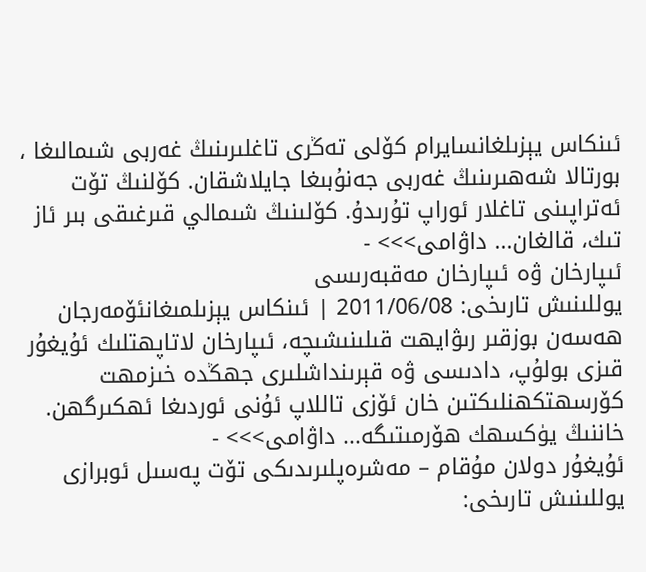ئىنكاس يېزىلغانسايرام كۆلى تەڭرى تاغلىرىنىڭ غەربى شىمالىغا ، بورتالا شەھىرىنىڭ غەربى جەنۇبىغا جايلاشقان. كۆلنىڭ تۆت ئەتراپىنى تاغلار ئوراپ تۇرىدۇ. كۆلىنىڭ شىمالي قىرغىقى بىر ئاز تىك، قالغان... داۋامى>>> -
ئىپارخان ۋە ئىپارخان مەقبەرىسى
يوللىنىش تارىخى: 2011/06/08 | ئىنكاس يېزىلمىغانئۆمەرجان ھەسەن بوزقىر رىۋايهت قىلىنىشىچه، ئىپارخان لاتاپهتلىك ئۇيغۇر قىزى بولۇپ، دادىسى ۋە قېرىنداشلىرى جهڭدە خىزمهت كۆرسهتكهنلىكتىن خان ئۆزى تاللاپ ئۇنى ئوردىغا ئهكىرگهن. خاننىڭ يۈكسهك ھۆرمىتىگه... داۋامى>>> -
ئۇيغۇر دولان مۇقام – مەشرەپلىرىدىكى تۆت پەسىل ئوبرازى
يوللىنىش تارىخى: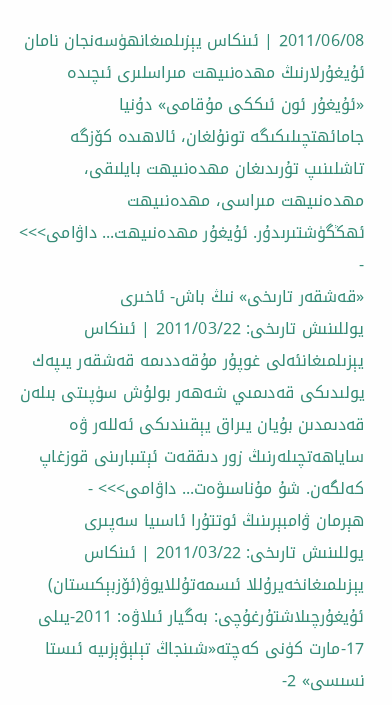2011/06/08 | ئىنكاس يېزىلمىغانھۈسەنجان نامان ئۇيغۇرلارنىڭ مهدەنىيهت مىراسلىرى ئىچىدە «ئۇيغۇر ئون ئىككى مۇقامى» دۇنيا جامائهتچىلىكىگه تونۇلغان، ئالاھىدە كۆزگه تاشلىنىپ تۇرىدىغان مهدەنىيهت بايلىقى، مهدەنىيهت مىراسى، مهدەنىيهت ئهڭگۈشتىرىدۇر. ئۇيغۇر مهدەنىيهت... داۋامى>>> -
«قەشقەر تارىخى» نىڭ باش- ئاخىرى
يوللىنىش تارىخى: 2011/03/22 | ئىنكاس يېزىلمىغانئەلى غوپۇر مۇقەددىمە قەشقەر يىپەك يولىدىكى قەدىمىي شەھەر بولۇش سۈپىتى بىلەن قەدىمدىن بۇيان يىراق يېقىندىكى ئەللەر ۋە ساياھەتچىلەرنىڭ زور دىققەت ئېتىبارىنى قوزغاپ كەلگەن. شۇ مۇناسىۋەت... داۋامى>>> -
ھېرمان ۋامبېرىنىڭ ئوتتۇرا ئاسىيا سەپىرى
يوللىنىش تارىخى: 2011/03/22 | ئىنكاس يېزىلمىغانخەيرۇللا ئىسمەتۇللايوۋ(ئۆزبېكىستان) ئۇيغۇرچىلاشتۇرغۇچى: بەگيار ئىلاۋە: 2011-يىلى 17-مارت كۈنى كەچتە«شىنجاڭ تېلېۋېزىيە ئىستا نسىسى» 2-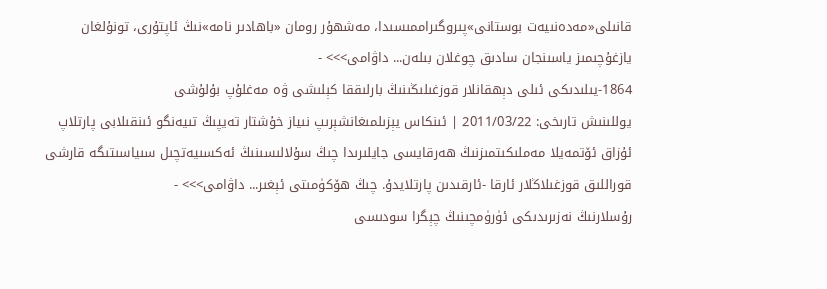قانىلى«مەدەنىيەت بوستانى»پىروگىراممىسىدا، مەشھۇر رومان «باھادىر نامە»نىڭ ئاپتۇرى، تونۇلغان يازغۇچىمىز ياسىنجان سادىق چوغلان بىلەن... داۋامى>>> -
1864-يىلىدىكى ئىلى دېھقانلار قوزغىلىڭىنىڭ بارلىققا كېلىشى ۋە مەغلۇپ بۇلۇشى
يوللىنىش تارىخى: 2011/03/22 | ئىنكاس يېزىلمىغانشېرىپ نىياز خۇشتار تەيپىڭ تىيەنگو ئىنقىلابى پارتلاپ ئۇزاق ئۆتمەيلا مەملىكىتمىزنىڭ ھەرقايسى جايلىرىدا چىڭ سۇلالىسىنىڭ ئەكسىيەتچىل سىياسىتىگە قارشى قوراللىق قوزغىلاڭلار ئارقا -ئارقىدىن پارتلايدۇ. چىڭ ھۆكۈمىتى ئېغىر... داۋامى>>> -
رۇسلارنىڭ نەزىرىدىكى ئۈرۈمچىنىڭ چېگرا سودىسى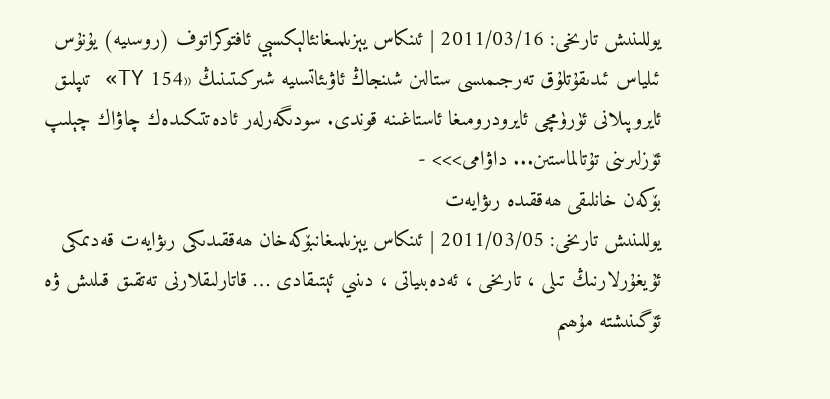يوللىنىش تارىخى: 2011/03/16 | ئىنكاس يېزىلمىغانئالېكسېي ئافتوكراتوف (روسىيە) يۇنۇس ئىلياس ئىدىقۇتلۇق تەرجىمىسى ستالىن شىنجاڭ ئاۋىئاتسىيە شىركىتىنىڭ «154 TY» تىپلىق ئايروپىلانى ئۈرۈمچى ئايرودرومىغا ئاستاغىنە قوندى. سودىگەرلەر ئادەتتىكىدەك چاۋاك چېلىپ ئۆزلىرىنى تۇتالماستىن... داۋامى>>> -
بۆكەن خانلىقى ھەققىدە رىۋايەت
يوللىنىش تارىخى: 2011/03/05 | ئىنكاس يېزىلمىغانبۆكەخان ھەققىدىكى رىۋايەت قەدىمكى ئۇيغۇرلارنىڭ تىلى ، تارىخى ، ئەدەبىياتى ، دىنىي ئېتىقادى … قاتارلىقلارنى تەتقىق قىلىش ۋە ئۆگىنىشتە مۇھىم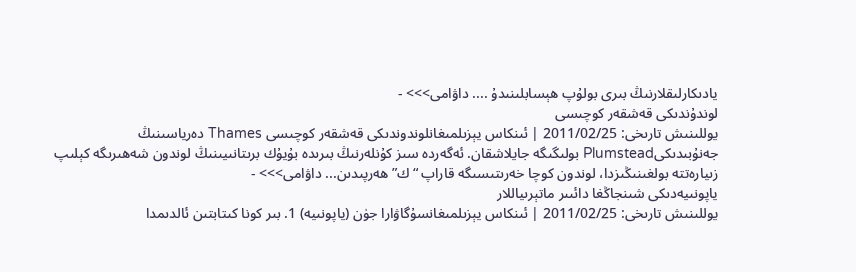يادىكارلىقلارنىڭ بىرى بولۇپ ھېسابلىنىدۇ .... داۋامى>>> -
لوندۇندىكى قەشقەر كوچىسى
يوللىنىش تارىخى: 2011/02/25 | ئىنكاس يېزىلمىغانلوندوندىكى قەشقەر كوچىسى Thames دەرياسىنىڭ جەنۇبىدىكىPlumstead بولىگىگە جايلاشقان. ئەگەردە سىز كۇنلەرنىڭ بىرىدە بۇيۇك برىتانىيىنىڭ لوندون شەھىرىگە كېلىپ زىيارەتتە بولغىنىڭىزدا، لوندون كوچا خەرىتىسىگە قاراپ “ك” ھەرپىدىن... داۋامى>>> -
ياپونىيەدىكى شىنجاڭغا دائىىر ماتېرىياللار
يوللىنىش تارىخى: 2011/02/25 | ئىنكاس يېزىلمىغانسۇگاۋارا جۈن (ياپونىيە) 1. بىر كونا كىتابتىن ئالدىمدا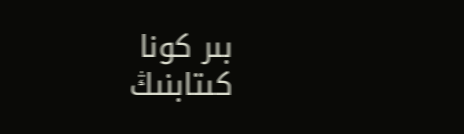بىر كونا كىتابنىڭ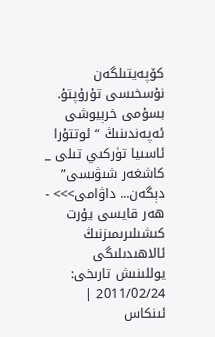كۆپەيتىلگەن نۇسخىسى تۇرۇپتۇ. بسۇمى خرېيوشى ئەپەندىنىڭ “ئوتتۇرا ئاسىيا تۈركىي تىلى _ كاشغەر شىۋىسى” دېگەن... داۋامى>>> -
ھەر قايسى يۇرت كىشىلىرىمىزنىڭ ئالاھىدىلىگى
يوللىنىش تارىخى: 2011/02/24 | ئىنكاس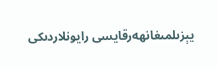يېزىلمىغانھەرقايسى رايونلاردىكى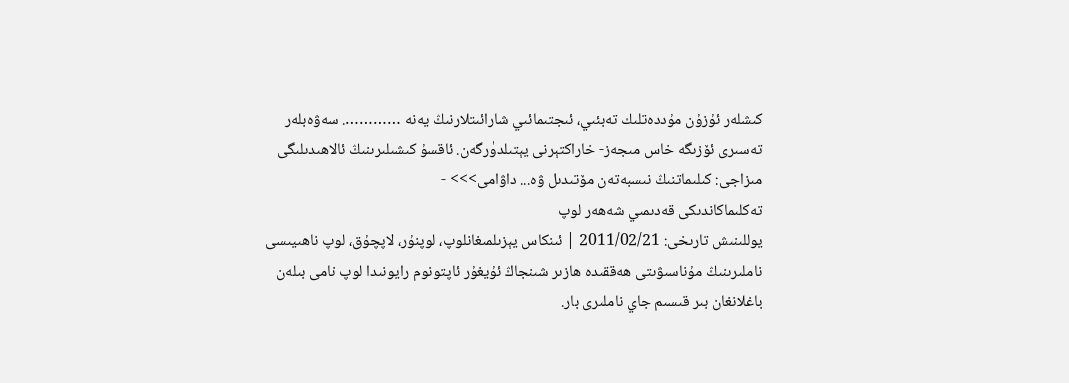كىشلەر ئۇزۇن مۇددەتلىك تەبئىي، ئىجتىمائىي شارائىتلارنىڭ يەنە …………. سەۋەبلەر تەسىرى ئۆزىگە خاس مىجەز- خاراكتېرنى يېتىلدۈرگەن. ئاقسۇ كىشىلىرىنىڭ ئالاھىدىلىگى مىزاجى: كىلىماتنىڭ نىسبەتەن مۆتىدىل ۋە... داۋامى>>> -
تەكلىماكاندىكى قەدىمىي شەھەر لوپ
يوللىنىش تارىخى: 2011/02/21 | ئىنكاس يېزىلمىغانلوپ، لوپنۇر، لاپچۇق، لوپ ناھىيىسى ناملىرىنىڭ مۇناسىۋىتى ھەققىدە ھازىر شىنجاڭ ئۇيغۇر ئاپتونوم رايونىدا لوپ نامى بىلەن باغلانغان بىر قىسىم جاي ناملىرى بار.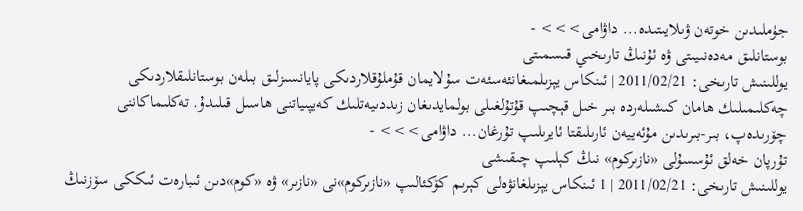جۈملىدىن خوتەن ۋىلايىتىدە... داۋامى>>> -
بوستانلىق مەدەنىيىتى ۋە ئۇنىڭ تارىخىي قىسمىتى
يوللىنىش تارىخى: 2011/02/21 | ئىنكاس يېزىلمىغانئەسئەت سۇلايمان قۇملۇقلاردىكى پايانسىزلىق بىلەن بوستانلىقلاردىكى چەكلىمىلىك ھامان كىشىلەردە بىر خىل قېچىپ قۇتۇلغىلى بولمايدىغان زىددىيەتلىك كەيپىياتنى ھاسىل قىلىدۇ. تەكلىماكاننى چۆرىدەپ، بىر-بىرىدىن مۇئەييەن ئارىلىقتا ئايرىلىپ تۇرغان... داۋامى>>> -
تۇرپان خەلق ئۇسسۇلى «نازىركوم» نىڭ كېلىپ چىقىشى
يوللىنىش تارىخى: 2011/02/21 | 1 ئىنكاس يېزىلغانۋەلى كېرىم كۆكئالىپ «نازىركوم»نى «نازىر» ۋە «كوم»دىن ئىبارەت ئىككى سۆزنىڭ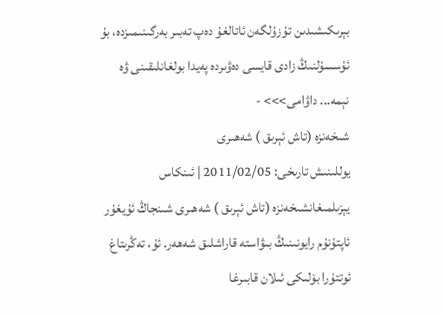بېرىكىشىدىن تۇزۇلگەن ئاتالغۇ دەپ تەبىر بەرگىنىمىزدە، بۇ ئۇسسۇلنىڭ زادى قايسى دەۋىردە پەيدا بولغانلىقىنى ۋە نېمە... داۋامى>>> -
شىخەنزە (تاش ئېرىق ) شەھىرى
يوللىنىش تارىخى: 2011/02/05 | ئىنكاس يېزىلمىغانشىخەنزە (تاش ئېرىق ) شەھىرى شىنجاڭ ئۇيغۇر ئاپتۇنۇم رايونىنىڭ بىۋاستە قاراشلىق شەھەر. ئۇ، تەڭرىتاغ ئوتتۇرا بۆلىكى ئىلان قابىرغا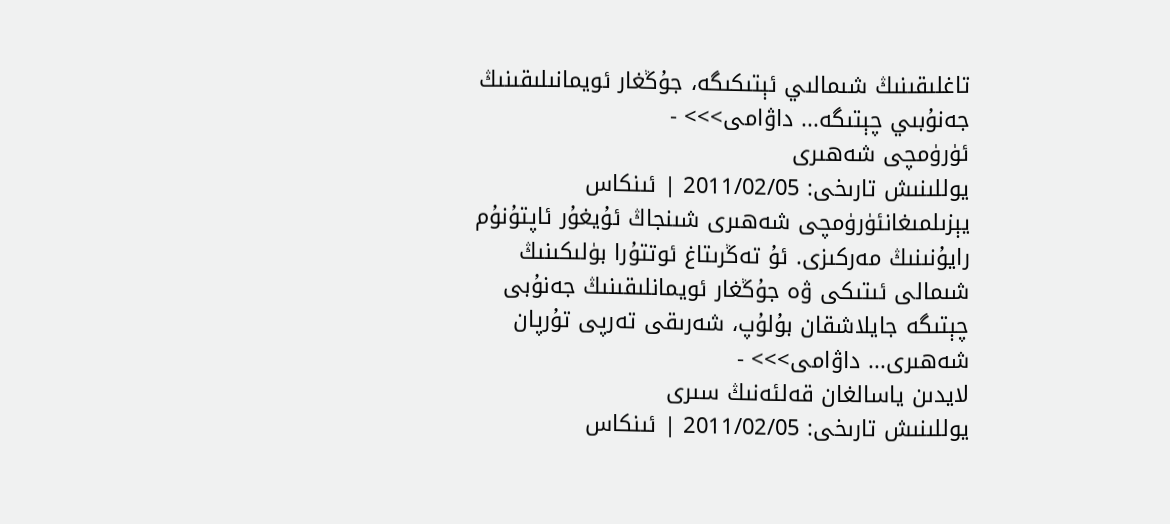تاغلىقىنىڭ شىمالىي ئېتىكىگە، جۇڭغار ئويمانىلىقىنىڭ جەنۇبىي چېتىگە... داۋامى>>> -
ئۈرۈمچى شەھىرى
يوللىنىش تارىخى: 2011/02/05 | ئىنكاس يېزىلمىغانئۈرۈمچى شەھىرى شىنجاڭ ئۇيغۇر ئاپتۇنۇم رايۇنىنىڭ مەركىزى. ئۇ تەڭرىتاغ ئوتتۇرا بۈلىكىنىڭ شىمالى ئىتىكى ۋە جۇڭغار ئويمانلىقىنىڭ جەنۇبى چېتىگە جايلاشقان بۇلۇپ، شەرىقى تەرپى تۇرپان شەھىرى... داۋامى>>> -
لايدىن ياسالغان قەلئەنىڭ سىرى
يوللىنىش تارىخى: 2011/02/05 | ئىنكاس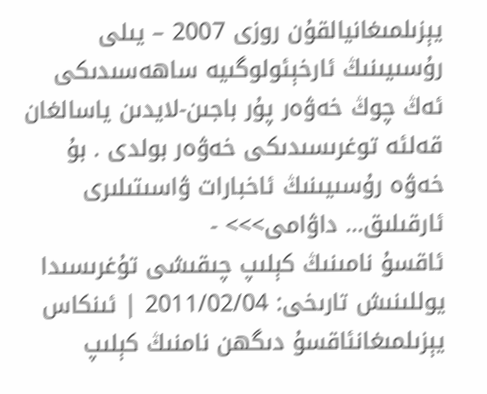يېزىلمىغانيالقۇن روزى 2007 – يىلى رۇسىيىنىڭ ئارخېئولوگىيە ساھەسىدىكى ئەڭ چوڭ خەۋەر پۇر باجىن-لايدىن ياسالغان قەلئە توغرىسىدىكى خەۋەر بولدى . بۇ خەۋە رۇسىيىنىڭ ئاخبارات ۋاسىتىلىرى ئارقىلىق... داۋامى>>> -
ئاقسۇ نامىنىڭ كېلىپ چىقىشى تۇغرىسىدا
يوللىنىش تارىخى: 2011/02/04 | ئىنكاس يېزىلمىغانئاقسۇ دىگهن نامنىڭ كېلىپ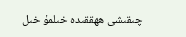چىقىشى ھهققىده خىلمۇ خىل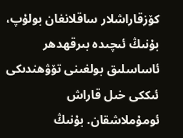كۆزقاراشلار ساقلانغان بولۇپ، بۇنىڭ ئىچىدە بىرقهدهر ئاساسلىق بولغىنى تۆۋهندىكى ئىككى خىل قاراش ئومۇملاشقان. بۇنىڭ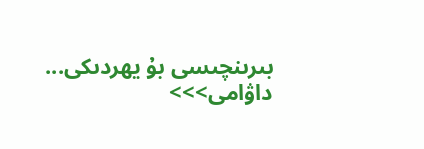بىرىنچىسى بۇ يهردىكى... داۋامى>>>